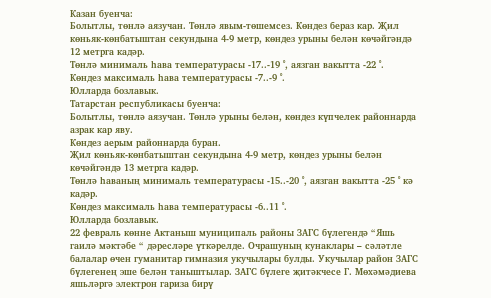Казан буенча:
Болытлы, төнлә аязучан. Төнлә явым-төшемсез. Көндез бераз кар. Җил көньяк-көнбатыштан секундына 4-9 метр, көндез урыны белән көчәйгәндә 12 метрга кадәр.
Төнлә минималь һава температурасы -17..-19 ˚, аязган вакытта -22 ˚.
Көндез максималь һава температурасы -7..-9 ˚.
Юлларда бозлавык.
Татарстан республикасы буенча:
Болытлы, төнлә аязучан. Төнлә урыны белән, көндез күпчелек районнарда азрак кар яву.
Көндез аерым районнарда буран.
Җил көньяк-көнбатыштан секундына 4-9 метр, көндез урыны белән көчәйгәндә 13 метрга кадәр.
Төнлә һаваның минималь температурасы -15..-20 ˚, аязган вакытта -25 ˚ кә кадәр.
Көндез максималь һава температурасы -6..11 ˚.
Юлларда бозлавык.
22 февраль көнне Актаныш муниципаль районы ЗАГС бүлегендә “Яшь гаилә мәктәбе “ дәресләре үткәрелде. Очрашуның кунаклары – сәләтле балалар өчен гуманитар гимназия укучылары булды. Укучылар район ЗАГС бүлегенең эше белән таныштылар. ЗАГС бүлеге җитәкчесе Г. Мөхәмәдиева яшьләргә электрон гариза бирү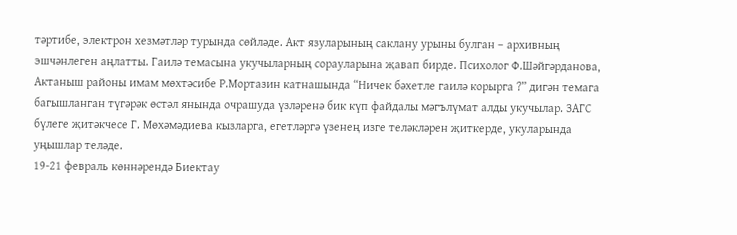тәртибе, электрон хезмәтләр турында сөйләде. Акт язуларының саклану урыны булган – архивның эшчәнлеген аңлатты. Гаилә темасына укучыларның сорауларына җавап бирде. Психолог Ф.Шәйгәрданова, Актаныш районы имам мөхтәсибе Р.Мортазин катнашында “Ничек бәхетле гаилә корырга ?” дигән темага багышланган түгәрәк өстәл янында очрашуда үзләренә бик күп файдалы мәгълүмат алды укучылар. ЗАГС бүлеге җитәкчесе Г. Мөхәмәдиева кызларга, егетләргә үзенең изге теләкләрен җиткерде, укуларында уңышлар теләде.
19-21 февраль көннәрендә Биектау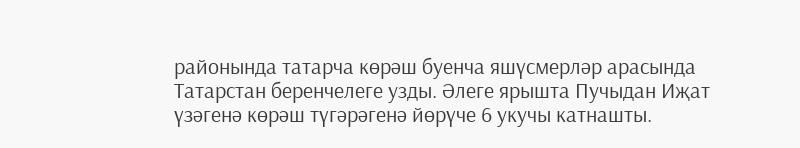районында татарча көрәш буенча яшүсмерләр арасында Татарстан беренчелеге узды. Әлеге ярышта Пучыдан Иҗат үзәгенә көрәш түгәрәгенә йөрүче 6 укучы катнашты.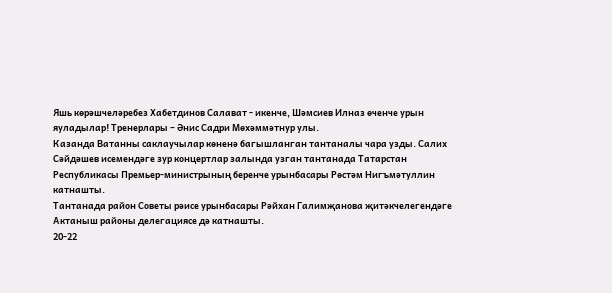Яшь көрәшчеләребез Хабетдинов Салават - икенче, Шәмсиев Илназ өченче урын яуладылар! Тренерлары – Әнис Садри Мөхәммәтнур улы.
Казанда Ватанны саклаучылар көненә багышланган тантаналы чара узды. Салих Сәйдәшев исемендәге зур концертлар залында узган тантанада Татарстан Республикасы Премьер-министрының беренче урынбасары Рөстәм Нигъмәтуллин катнашты.
Тантанада район Советы рәисе урынбасары Рәйхан Галимҗанова җитәкчелегендәге Актаныш районы делегациясе дә катнашты.
20-22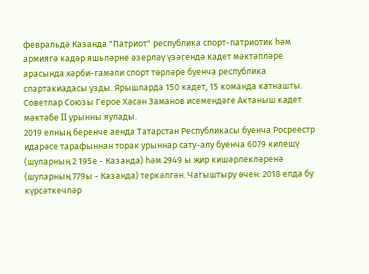февральдә Казанда "Патриот" республика спорт-патриотик һәм армиягә кадәр яшьләрне әзерләү үзәгендә кадет мәктәпләре арасында хәрби-гамәли спорт төрләре буенча республика спартакиадасы узды. Ярышларда 150 кадет, 15 команда катнашты. Советлар Союзы Герое Хәсән Заманов исемендәге Актаныш кадет мәктәбе II урынны яулады.
2019 елның беренче аенда Татарстан Республикасы буенча Росреестр идарәсе тарафыннан торак урыннар сату-алу буенча 6079 килешү (шуларның 2 195е - Казанда) һәм 2949 ы җир кишәрлекләренә (шуларның 779ы - Казанда) теркәлгән. Чагыштыру өчен: 2018 елда бу күрсәткечләр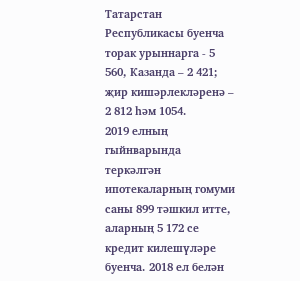Татарстан Республикасы буенча торак урыннарга - 5 560, Казанда – 2 421; җир кишәрлекләренә – 2 812 һәм 1054.
2019 елның гыйнварында теркәлгән ипотекаларның гомуми саны 899 тәшкил итте, аларның 5 172 се кредит килешүләре буенча. 2018 ел белән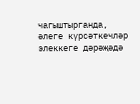чагыштырганда, әлеге күрсәткечләр элеккеге дәрәҗәдә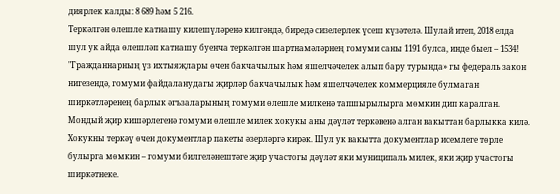диярлек калды: 8 689 һәм 5 216.
Теркәлгән өлешле катнашу килешүләренә килгәндә, биредә сизелерлек үсеш күзәтелә. Шулай итеп, 2018 елда шул ук айда өлешләп катнашу буенча теркәлгән шартнамәләрнең гомуми саны 1191 булса, инде быел – 1534!
"Гражданнарның үз ихтыяҗлары өчен бакчачылык һәм яшелчәчелек алып бару турында» гы федераль закон нигезендә, гомуми файдаланудагы җирләр бакчачылык һәм яшелчәчелек коммерцияле булмаган ширкәтләренең барлык әгъзаларының гомуми өлешле милкенә тапшырылырга мөмкин дип каралган. Мондый җир кишәрлегенә гомуми өлешле милек хокукы аны дәүләт теркәвенә алган вакыттан барлыкка килә.
Хокукны теркәү өчен документлар пакеты әзерләргә кирәк. Шул ук вакытта документлар исемлеге төрле булырга мөмкин – гомуми билгеләнештәге җир участогы дәүләт яки муниципаль милек, яки җир участогы ширкәтнеке.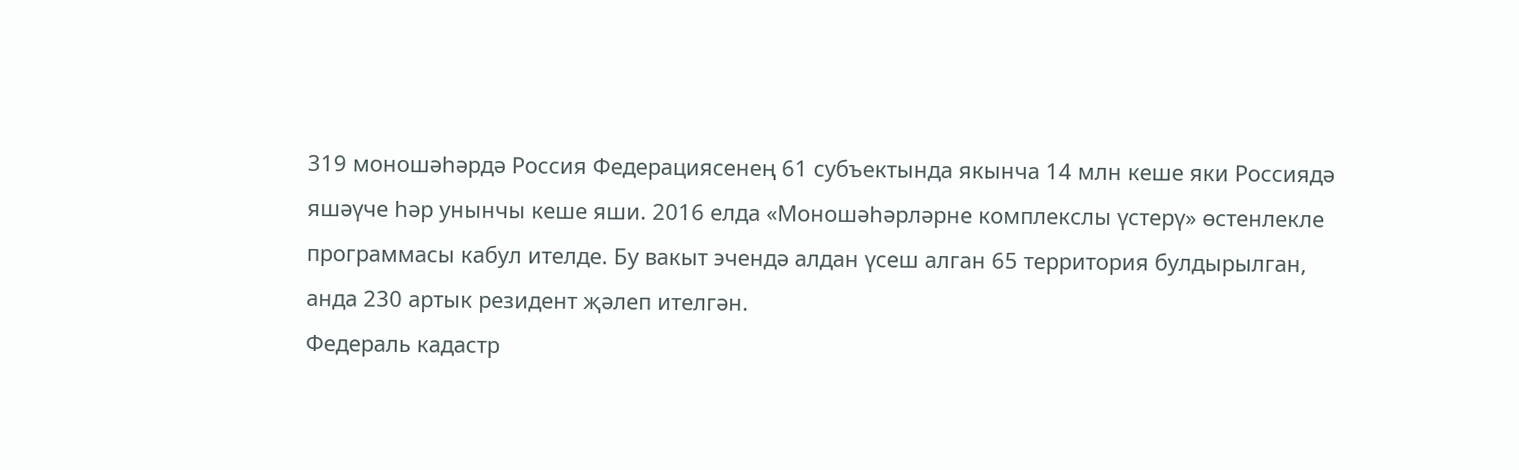319 моношәһәрдә Россия Федерациясенең 61 субъектында якынча 14 млн кеше яки Россиядә яшәүче һәр унынчы кеше яши. 2016 елда «Моношәһәрләрне комплекслы үстерү» өстенлекле программасы кабул ителде. Бу вакыт эчендә алдан үсеш алган 65 территория булдырылган, анда 230 артык резидент җәлеп ителгән.
Федераль кадастр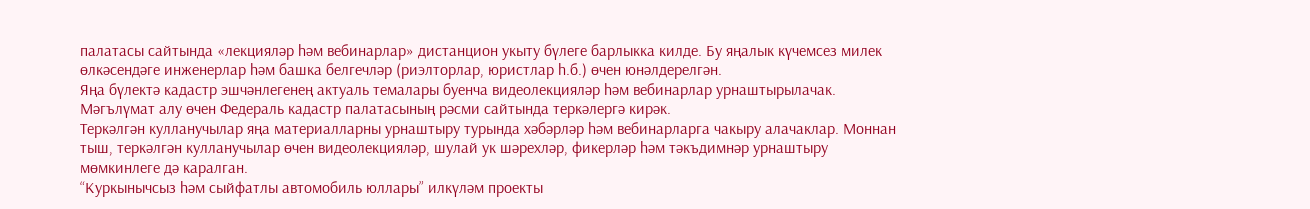палатасы сайтында «лекцияләр һәм вебинарлар» дистанцион укыту бүлеге барлыкка килде. Бу яңалык күчемсез милек өлкәсендәге инженерлар һәм башка белгечләр (риэлторлар, юристлар һ.б.) өчен юнәлдерелгән.
Яңа бүлектә кадастр эшчәнлегенең актуаль темалары буенча видеолекцияләр һәм вебинарлар урнаштырылачак. Мәгълүмат алу өчен Федераль кадастр палатасының рәсми сайтында теркәлергә кирәк.
Теркәлгән кулланучылар яңа материалларны урнаштыру турында хәбәрләр һәм вебинарларга чакыру алачаклар. Моннан тыш, теркәлгән кулланучылар өчен видеолекцияләр, шулай ук шәрехләр, фикерләр һәм тәкъдимнәр урнаштыру мөмкинлеге дә каралган.
“Куркынычсыз һәм сыйфатлы автомобиль юллары” илкүләм проекты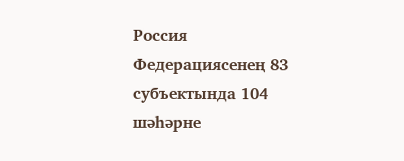Россия Федерациясенең 83 субъектында 104 шәһәрне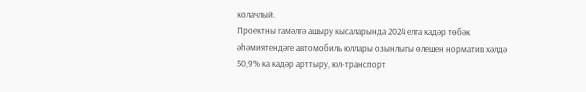колачлый.
Проектны гамәлгә ашыру кысаларында 2024 елга кадәр төбәк әһәмиятендәге автомобиль юллары озынлыгы өлешен норматив хәлдә 50,9% ка кадәр арттыру, юл-транспорт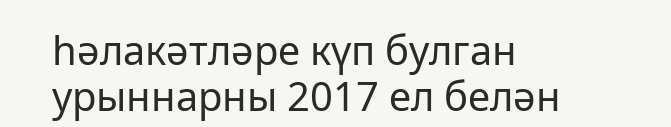һәлакәтләре күп булган урыннарны 2017 ел белән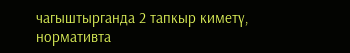чагыштырганда 2 тапкыр киметү, нормативта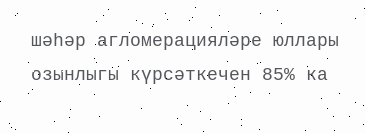шәһәр агломерацияләре юллары озынлыгы күрсәткечен 85% ка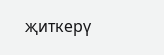җиткерү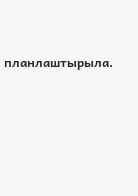планлаштырыла.